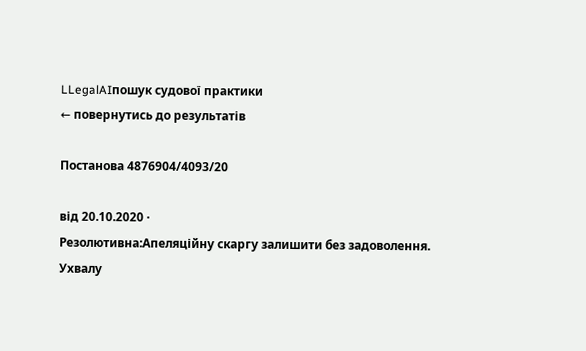LLegalAIпошук судової практики
← повернутись до результатів

Постанова 4876904/4093/20

від 20.10.2020 ·
Резолютивна:Апеляційну скаргу залишити без задоволення. Ухвалу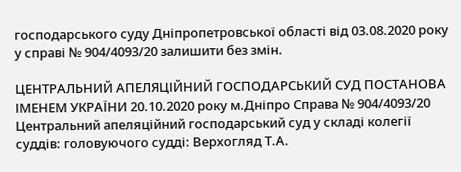господарського суду Дніпропетровської області від 03.08.2020 року у справі № 904/4093/20 залишити без змін.

ЦЕНТРАЛЬНИЙ АПЕЛЯЦІЙНИЙ ГОСПОДАРСЬКИЙ СУД ПОСТАНОВА ІМЕНЕМ УКРАЇНИ 20.10.2020 року м.Дніпро Справа № 904/4093/20 Центральний апеляційний господарський суд у складі колегії суддів: головуючого судді: Верхогляд Т.А.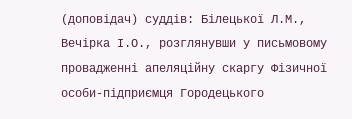(доповідач) суддів: Білецької Л.М., Вечірка І.О., розглянувши у письмовому провадженні апеляційну скаргу Фізичної особи-підприємця Городецького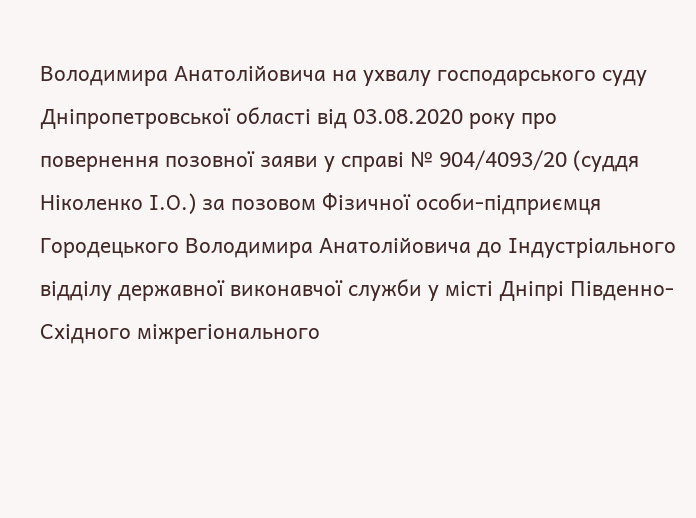Володимира Анатолійовича на ухвалу господарського суду Дніпропетровської області від 03.08.2020 року про повернення позовної заяви у справі № 904/4093/20 (суддя Ніколенко І.О.) за позовом Фізичної особи-підприємця Городецького Володимира Анатолійовича до Індустріального відділу державної виконавчої служби у місті Дніпрі Південно-Східного міжрегіонального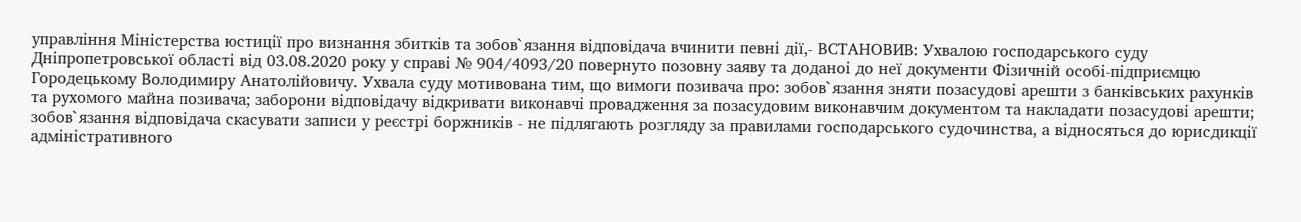управління Міністерства юстиції про визнання збитків та зобов`язання відповідача вчинити певні дії,- ВСТАНОВИВ: Ухвалою господарського суду Дніпропетровської області від 03.08.2020 року у справі № 904/4093/20 повернуто позовну заяву та доданоі до неї документи Фізичній особі-підприємцю Городецькому Володимиру Анатолійовичу. Ухвала суду мотивована тим, що вимоги позивача про: зобов`язання зняти позасудові арешти з банківських рахунків та рухомого майна позивача; заборони відповідачу відкривати виконавчі провадження за позасудовим виконавчим документом та накладати позасудові арешти; зобов`язання відповідача скасувати записи у реєстрі боржників - не підлягають розгляду за правилами господарського судочинства, а відносяться до юрисдикції адміністративного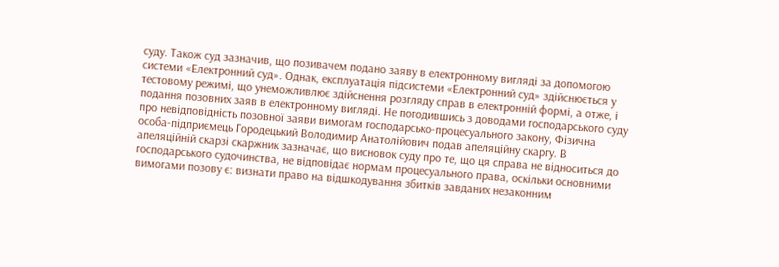суду. Також суд зазначив, що позивачем подано заяву в електронному вигляді за допомогою системи «Електронний суд». Однак, експлуатація підсистеми «Електронний суд» здійснюється у тестовому режимі, що унеможливлює здійснення розгляду справ в електронній формі, а отже, і подання позовних заяв в електронному вигляді. Не погодившись з доводами господарського суду про невідповідність позовної заяви вимогам господарсько-процесуального закону, Фізична особа-підприємець Городецький Володимир Анатолійович подав апеляційну скаргу. В апеляційній скарзі скаржник зазначає, що висновок суду про те, що ця справа не відноситься до господарського судочинства, не відповідає нормам процесуального права, оскільки основними вимогами позову є: визнати право на відшкодування збитків завданих незаконним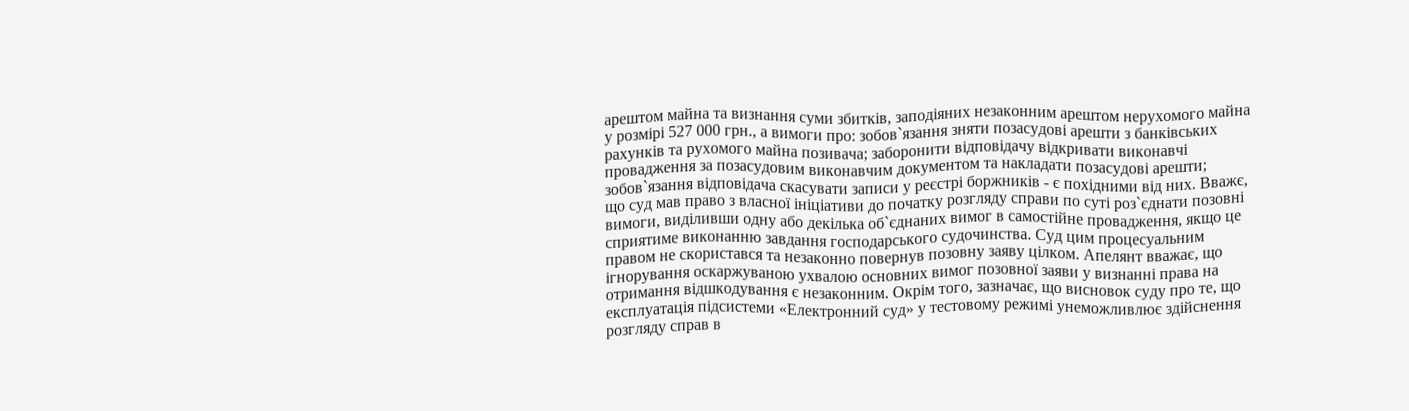арештом майна та визнання суми збитків, заподіяних незаконним арештом нерухомого майна у розмірі 527 000 грн., а вимоги про: зобов`язання зняти позасудові арешти з банківських рахунків та рухомого майна позивача; заборонити відповідачу відкривати виконавчі провадження за позасудовим виконавчим документом та накладати позасудові арешти; зобов`язання відповідача скасувати записи у реєстрі боржників - є похідними від них. Вважє, що суд мав право з власної ініціативи до початку розгляду справи по суті роз`єднати позовні вимоги, виділивши одну або декілька об`єднаних вимог в самостійне провадження, якщо це сприятиме виконанню завдання господарського судочинства. Суд цим процесуальним правом не скористався та незаконно повернув позовну заяву цілком. Апелянт вважає, що ігнорування оскаржуваною ухвалою основних вимог позовної заяви у визнанні права на отримання відшкодування є незаконним. Окрім того, зазначає, що висновок суду про те, що експлуатація підсистеми «Електронний суд» у тестовому режимі унеможливлює здійснення розгляду справ в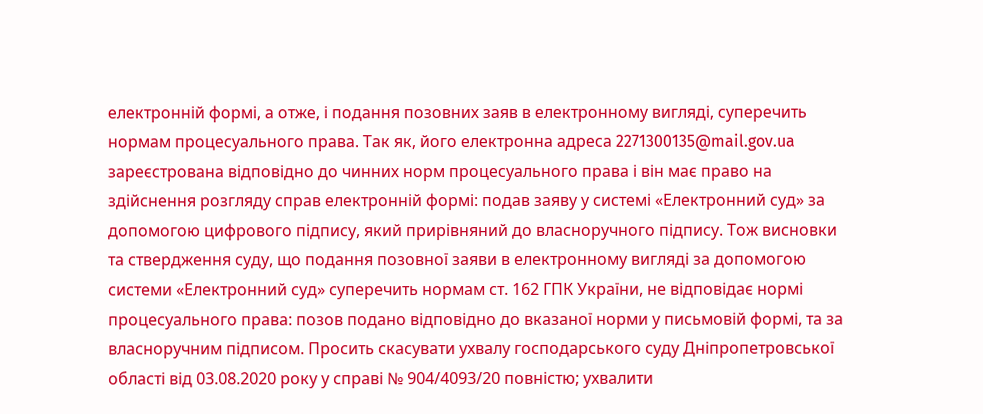електронній формі, а отже, і подання позовних заяв в електронному вигляді, суперечить нормам процесуального права. Так як, його електронна адреса 2271300135@mail.gov.ua зареєстрована відповідно до чинних норм процесуального права і він має право на здійснення розгляду справ електронній формі: подав заяву у системі «Електронний суд» за допомогою цифрового підпису, який прирівняний до власноручного підпису. Тож висновки та ствердження суду, що подання позовної заяви в електронному вигляді за допомогою системи «Електронний суд» суперечить нормам ст. 162 ГПК України, не відповідає нормі процесуального права: позов подано відповідно до вказаної норми у письмовій формі, та за власноручним підписом. Просить скасувати ухвалу господарського суду Дніпропетровської області від 03.08.2020 року у справі № 904/4093/20 повністю; ухвалити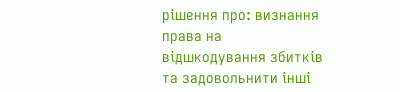рішення про: визнання права на відшкодування збитків та задовольнити інші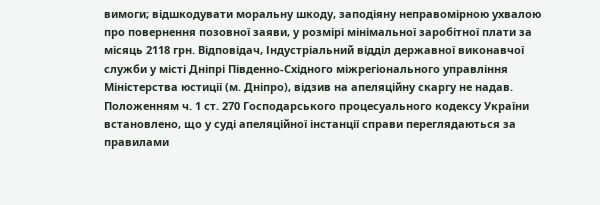вимоги; відшкодувати моральну шкоду, заподіяну неправомірною ухвалою про повернення позовної заяви, у розмірі мінімальної заробітної плати за місяць 2118 грн. Відповідач, Індустріальний відділ державної виконавчої служби у місті Дніпрі Південно-Східного міжрегіонального управління Міністерства юстиції (м. Дніпро), відзив на апеляційну скаргу не надав. Положенням ч. 1 ст. 270 Господарського процесуального кодексу України встановлено, що у суді апеляційної інстанції справи переглядаються за правилами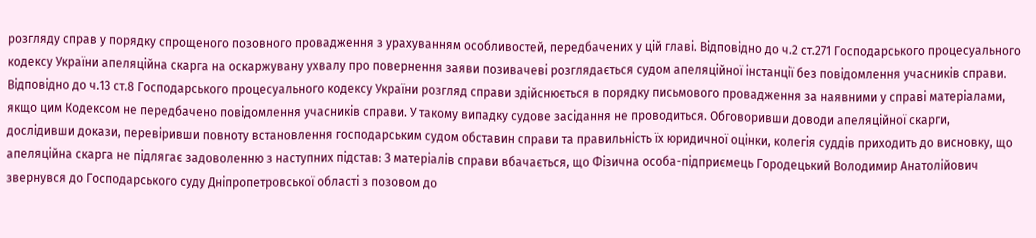розгляду справ у порядку спрощеного позовного провадження з урахуванням особливостей, передбачених у цій главі. Відповідно до ч.2 ст.271 Господарського процесуального кодексу України апеляційна скарга на оскаржувану ухвалу про повернення заяви позивачеві розглядається судом апеляційної інстанції без повідомлення учасників справи. Відповідно до ч.13 ст.8 Господарського процесуального кодексу України розгляд справи здійснюється в порядку письмового провадження за наявними у справі матеріалами, якщо цим Кодексом не передбачено повідомлення учасників справи. У такому випадку судове засідання не проводиться. Обговоривши доводи апеляційної скарги, дослідивши докази, перевіривши повноту встановлення господарським судом обставин справи та правильність їх юридичної оцінки, колегія суддів приходить до висновку, що апеляційна скарга не підлягає задоволенню з наступних підстав: З матеріалів справи вбачається, що Фізична особа-підприємець Городецький Володимир Анатолійович звернувся до Господарського суду Дніпропетровської області з позовом до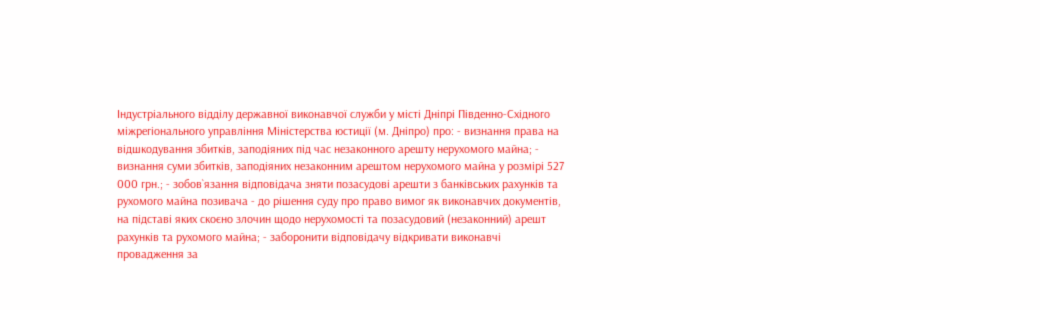Індустріального відділу державної виконавчої служби у місті Дніпрі Південно-Східного міжрегіонального управління Міністерства юстиції (м. Дніпро) про: - визнання права на відшкодування збитків, заподіяних під час незаконного арешту нерухомого майна; - визнання суми збитків, заподіяних незаконним арештом нерухомого майна у розмірі 527 000 грн.; - зобов`язання відповідача зняти позасудові арешти з банківських рахунків та рухомого майна позивача - до рішення суду про право вимог як виконавчих документів, на підставі яких скоєно злочин щодо нерухомості та позасудовий (незаконний) арешт рахунків та рухомого майна; - заборонити відповідачу відкривати виконавчі провадження за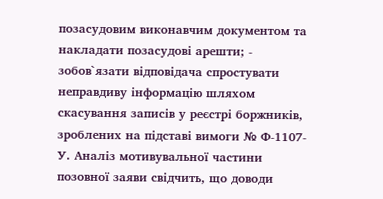позасудовим виконавчим документом та накладати позасудові арешти; - зобов`язати відповідача спростувати неправдиву інформацію шляхом скасування записів у реєстрі боржників, зроблених на підставі вимоги № Ф-1107-У. Аналіз мотивувальної частини позовної заяви свідчить, що доводи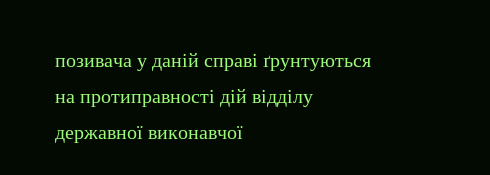позивача у даній справі ґрунтуються на протиправності дій відділу державної виконавчої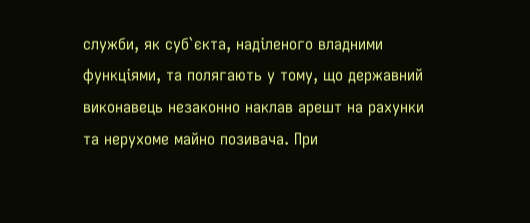служби, як суб`єкта, наділеного владними функціями, та полягають у тому, що державний виконавець незаконно наклав арешт на рахунки та нерухоме майно позивача. При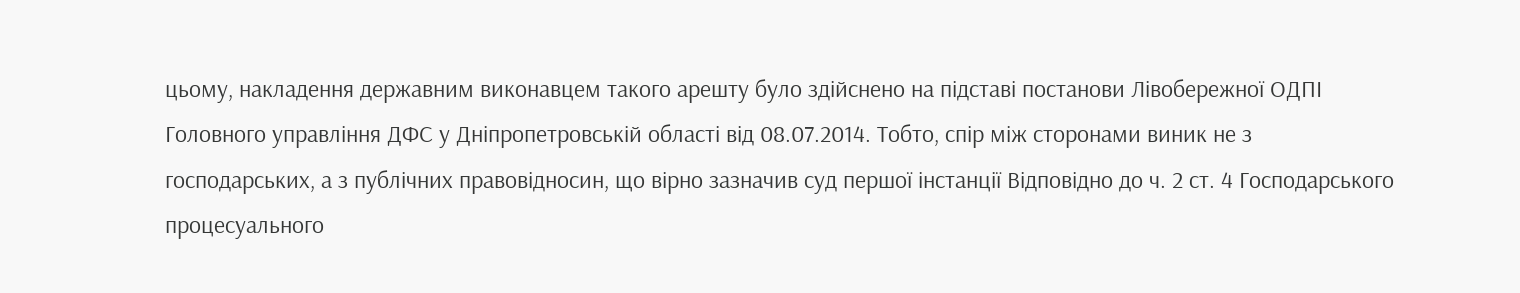цьому, накладення державним виконавцем такого арешту було здійснено на підставі постанови Лівобережної ОДПІ Головного управління ДФС у Дніпропетровській області від 08.07.2014. Тобто, спір між сторонами виник не з господарських, а з публічних правовідносин, що вірно зазначив суд першої інстанції Відповідно до ч. 2 ст. 4 Господарського процесуального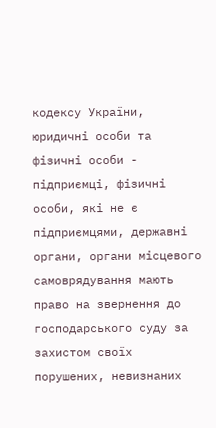кодексу України, юридичні особи та фізичні особи - підприємці, фізичні особи, які не є підприємцями, державні органи, органи місцевого самоврядування мають право на звернення до господарського суду за захистом своїх порушених, невизнаних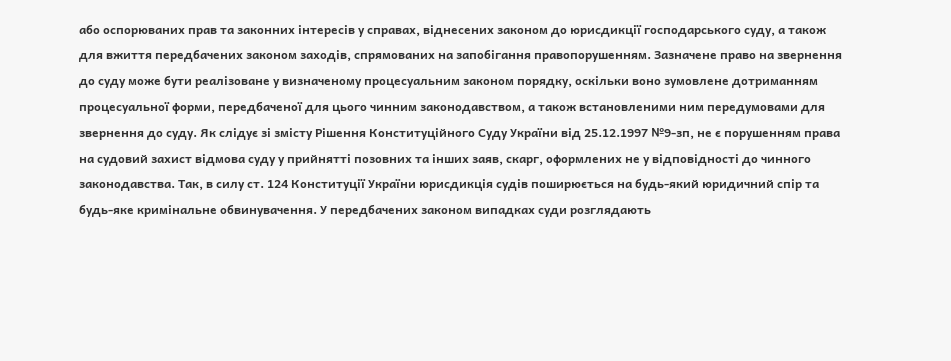або оспорюваних прав та законних інтересів у справах, віднесених законом до юрисдикції господарського суду, а також для вжиття передбачених законом заходів, спрямованих на запобігання правопорушенням. Зазначене право на звернення до суду може бути реалізоване у визначеному процесуальним законом порядку, оскільки воно зумовлене дотриманням процесуальної форми, передбаченої для цього чинним законодавством, а також встановленими ним передумовами для звернення до суду. Як слідує зі змісту Рішення Конституційного Суду України від 25.12.1997 №9-зп, не є порушенням права на судовий захист відмова суду у прийнятті позовних та інших заяв, скарг, оформлених не у відповідності до чинного законодавства. Так, в силу ст. 124 Конституції України юрисдикція судів поширюється на будь-який юридичний спір та будь-яке кримінальне обвинувачення. У передбачених законом випадках суди розглядають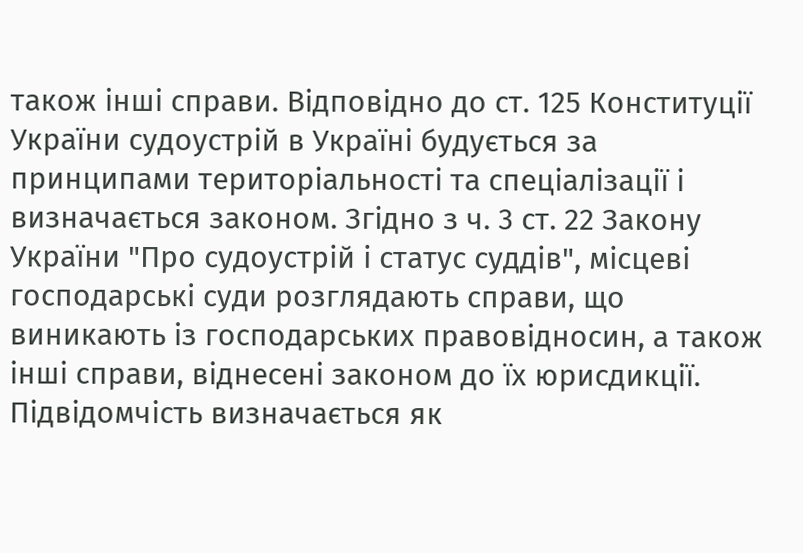також інші справи. Відповідно до ст. 125 Конституції України судоустрій в Україні будується за принципами територіальності та спеціалізації і визначається законом. Згідно з ч. 3 ст. 22 Закону України "Про судоустрій і статус суддів", місцеві господарські суди розглядають справи, що виникають із господарських правовідносин, а також інші справи, віднесені законом до їх юрисдикції. Підвідомчість визначається як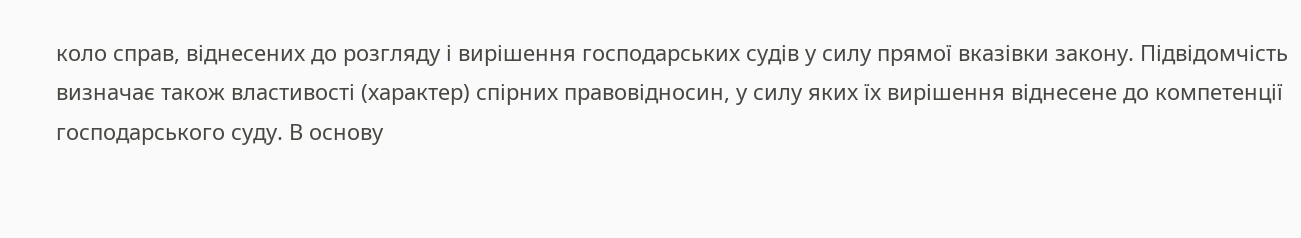коло справ, віднесених до розгляду і вирішення господарських судів у силу прямої вказівки закону. Підвідомчість визначає також властивості (характер) спірних правовідносин, у силу яких їх вирішення віднесене до компетенції господарського суду. В основу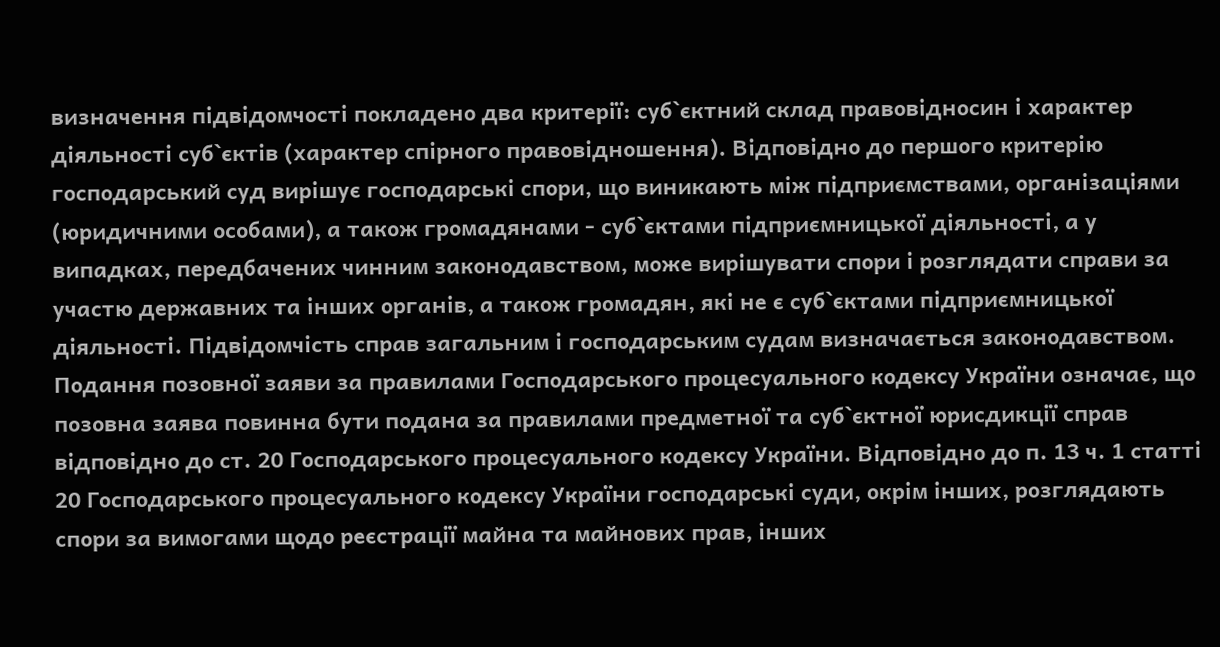визначення підвідомчості покладено два критерії: суб`єктний склад правовідносин і характер діяльності суб`єктів (характер спірного правовідношення). Відповідно до першого критерію господарський суд вирішує господарські спори, що виникають між підприємствами, організаціями (юридичними особами), а також громадянами - суб`єктами підприємницької діяльності, а у випадках, передбачених чинним законодавством, може вирішувати спори і розглядати справи за участю державних та інших органів, а також громадян, які не є суб`єктами підприємницької діяльності. Підвідомчість справ загальним і господарським судам визначається законодавством. Подання позовної заяви за правилами Господарського процесуального кодексу України означає, що позовна заява повинна бути подана за правилами предметної та суб`єктної юрисдикції справ відповідно до ст. 20 Господарського процесуального кодексу України. Відповідно до п. 13 ч. 1 статті 20 Господарського процесуального кодексу України господарські суди, окрім інших, розглядають спори за вимогами щодо реєстрації майна та майнових прав, інших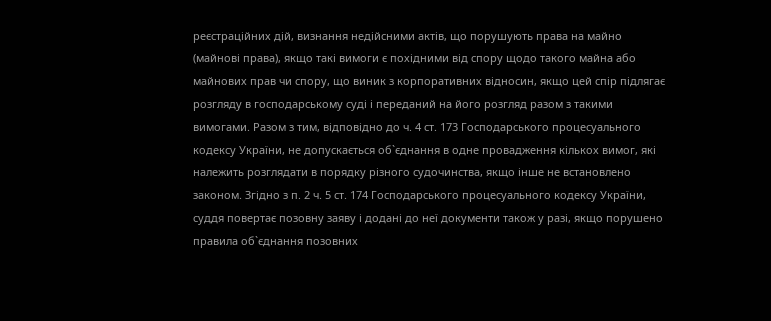реєстраційних дій, визнання недійсними актів, що порушують права на майно (майнові права), якщо такі вимоги є похідними від спору щодо такого майна або майнових прав чи спору, що виник з корпоративних відносин, якщо цей спір підлягає розгляду в господарському суді і переданий на його розгляд разом з такими вимогами. Разом з тим, відповідно до ч. 4 ст. 173 Господарського процесуального кодексу України, не допускається об`єднання в одне провадження кількох вимог, які належить розглядати в порядку різного судочинства, якщо інше не встановлено законом. Згідно з п. 2 ч. 5 ст. 174 Господарського процесуального кодексу України, суддя повертає позовну заяву і додані до неї документи також у разі, якщо порушено правила об`єднання позовних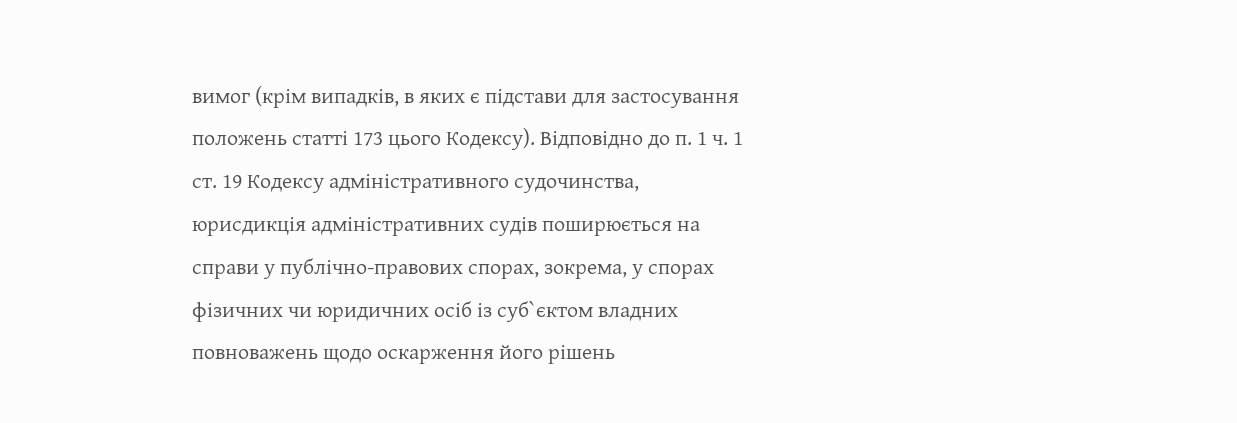вимог (крім випадків, в яких є підстави для застосування положень статті 173 цього Кодексу). Відповідно до п. 1 ч. 1 ст. 19 Кодексу адміністративного судочинства, юрисдикція адміністративних судів поширюється на справи у публічно-правових спорах, зокрема, у спорах фізичних чи юридичних осіб із суб`єктом владних повноважень щодо оскарження його рішень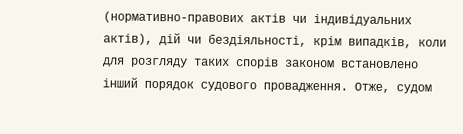(нормативно-правових актів чи індивідуальних актів), дій чи бездіяльності, крім випадків, коли для розгляду таких спорів законом встановлено інший порядок судового провадження. Отже, судом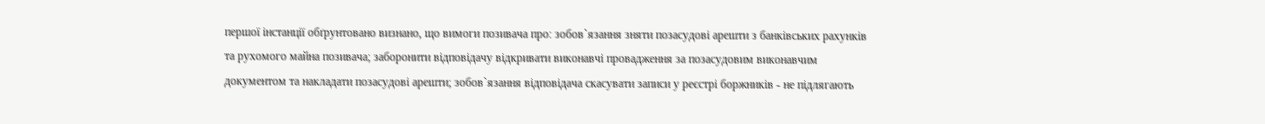першої інстанції обґрунтовано визнано, що вимоги позивача про: зобов`язання зняти позасудові арешти з банківських рахунків та рухомого майна позивача; заборонити відповідачу відкривати виконавчі провадження за позасудовим виконавчим документом та накладати позасудові арешти; зобов`язання відповідача скасувати записи у реєстрі боржників - не підлягають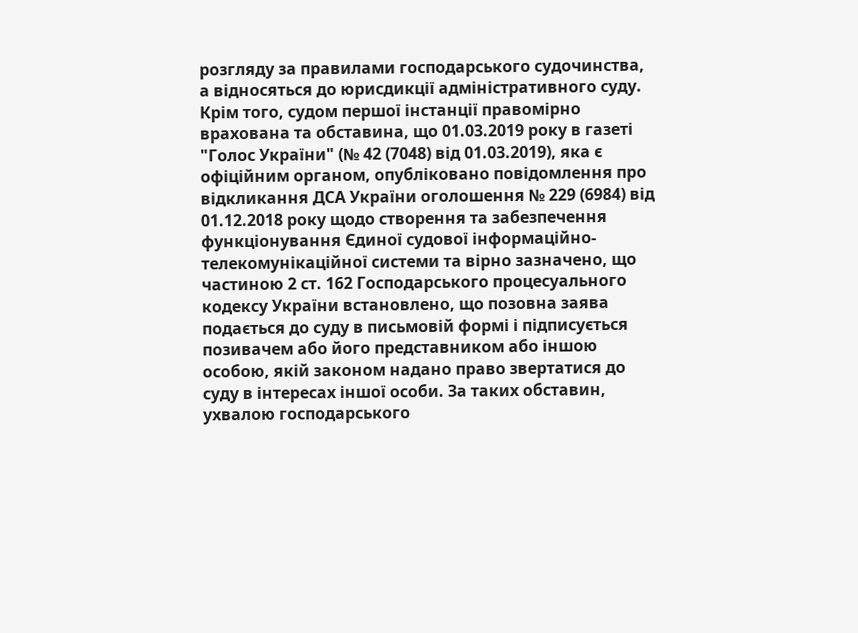розгляду за правилами господарського судочинства, а відносяться до юрисдикції адміністративного суду. Крім того, судом першої інстанції правомірно врахована та обставина, що 01.03.2019 року в газеті "Голос України" (№ 42 (7048) від 01.03.2019), яка є офіційним органом, опубліковано повідомлення про відкликання ДСА України оголошення № 229 (6984) від 01.12.2018 року щодо створення та забезпечення функціонування Єдиної судової інформаційно-телекомунікаційної системи та вірно зазначено, що частиною 2 ст. 162 Господарського процесуального кодексу України встановлено, що позовна заява подається до суду в письмовій формі і підписується позивачем або його представником або іншою особою, якій законом надано право звертатися до суду в інтересах іншої особи. За таких обставин, ухвалою господарського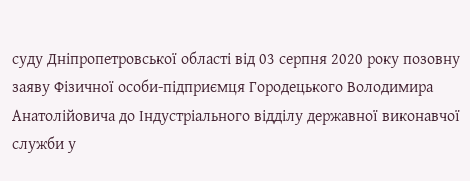суду Дніпропетровської області від 03 серпня 2020 року позовну заяву Фізичної особи-підприємця Городецького Володимира Анатолійовича до Індустріального відділу державної виконавчої служби у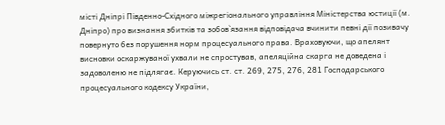місті Дніпрі Південно-Східного міжрегіонального управління Міністерства юстиції (м. Дніпро) про визнання збитків та зобов`язання відповідача вчинити певні дії позивачу повернуто без порушення норм процесуального права. Враховуючи, що апелянт висновки оскаржуваної ухвали не спростував, апеляційна скарга не доведена і задоволеню не підлягає. Керуючись ст. ст. 269, 275, 276, 281 Господарського процесуального кодексу України,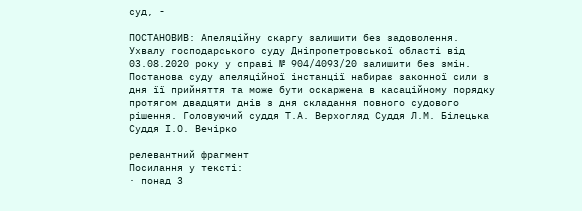суд, -

ПОСТАНОВИВ: Апеляційну скаргу залишити без задоволення. Ухвалу господарського суду Дніпропетровської області від 03.08.2020 року у справі № 904/4093/20 залишити без змін. Постанова суду апеляційної інстанції набирає законної сили з дня її прийняття та може бути оскаржена в касаційному порядку протягом двадцяти днів з дня складання повного судового рішення. Головуючий суддя Т.А. Верхогляд Суддя Л.М. Білецька Суддя І.О. Вечірко

релевантний фрагмент
Посилання у тексті:
· понад 3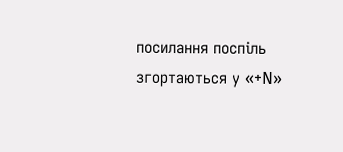посилання поспіль згортаються у «+N»